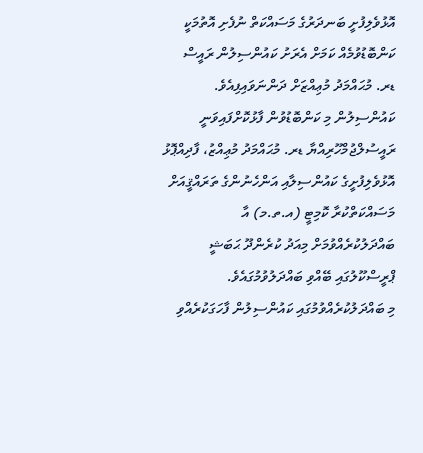އޮޅުވެލިފުށީ ބަނދަރުގެ މަސައްކަތް ނުފެށި އޮތުމަކީ ކަންބޮޑުވުމެއް ކަމަށް އެރަށު ކައުންސިލުން ރައީސް ޑރ. މުޙައްމަދު މުޢިއްޒަށް ދަންނަވައިފިއެވެ.
ކައުންސިލުން މި ކަންބޮޑުވުން ފާޅުކޮށްފައިވަނީ ރައީސުލްޖުމްހޫރިއްޔާ ޑރ. މުޙައްމަދު މުޢިއްޒު، ފާދިއްޕޮޅު އޮޅުވެލިފުށީގެ ކައުންސިލާއި އަންހެނުންގެ ތަރައްޤީއަށް މަސައްކަތްކުރާ ކޮމިޓީ (އ.ތ.މ) އާ ބައްދަލުކުރެއްވުމަށް މިއަދު ކުރެންދޫ ޙަބަޝީ ޕްރީސްކޫލުގައި ބޭއްވި ބައްދަލުވުމުގައެވެ.
މި ބައްދަލުކުރެއްވުމުގައި ކައުންސިލުން ފާހަގަކުރެއްވި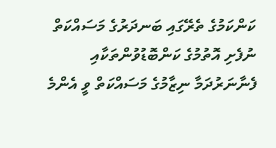ކަންކަމުގެ ތެރޭގައި ބަނދަރުގެ މަސައްކަތް ނުފެށި އޮތުމުގެ ކަންބޮޑުވުންތަކާއި ފެނާނަރުދަމާ ނިޒާމުގެ މަސައްކަތް ވީ އެންމެ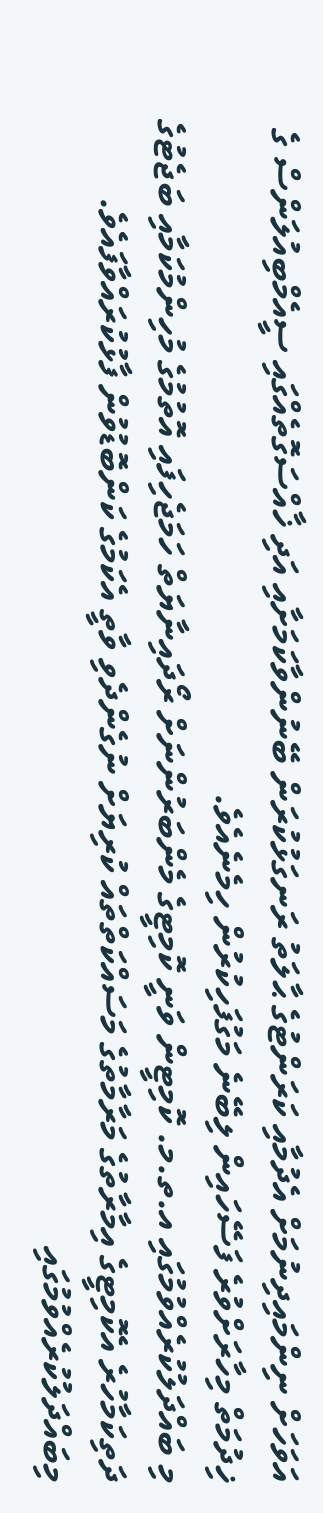އަވަހަށް ނިންމައިދިނުމަށް އެދުމާއި ކަރަންޓުގެ ޙާލަތު ރަނގަޅުކުރަން ބޭނުންވާކަމަށާއި އަދި ޚާއްސަގޮތެއްގައި ސީއެމްބިއުލަންސް ގެ ޚިދުމަތް މިހާރަށްވުރެ ފަސޭހައިން ލިބޭނެ މަގުފަހިކުރުން ހިމެނެއެވެ.
މި ބައްދަލުކުރެއްވުމުގައި އ.ތ.މ. ކޮމިޓީން ވަނީ ކޮމިޓީގެ މެންބަރުންނަށް ރޯދައިނާޔަތް ހަމަޖެހިފައި އޮތުމުގެ މުހިންމުކަމާއި ބަޖެޓުގެ ދަތިކަމާހުރެ އެކޮމިޓީގެ އިމާރާތުގެ މަރާމާތުގެ މަސައްކަތްތައް ކުރިޔަށް ނުގެންދެވި ވާތީ އެކަމުގެ ކަންބޮޑުވުން ފާޅުކުރައްވާފައެވެ.
މިބައްދަލުކުރެއްވުމުގައި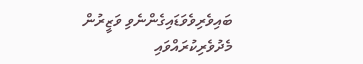ބައިވެރިވެވަޑައިގެންނެވި ވަޒީރުން މެދުވެރިކުރައްވައި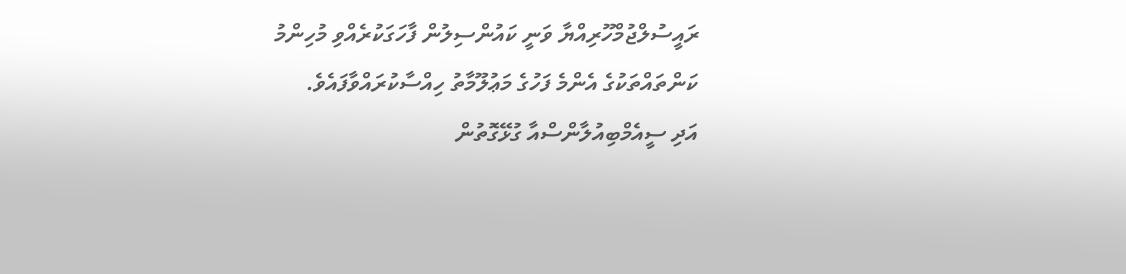ރައީސުލްޖުމްހޫރިއްޔާ ވަނީ ކައުންސިލުން ފާހަގަކުރެއްވި މުހިންމު ކަންތައްތަކުގެ އެންމެ ފަހުގެ މަޢުލޫމާތު ހިއްސާކުރައްވާފައެވެ.
އަދި ސީއެމްބިއުލާންސްއާ ގުޅޭގޮތުން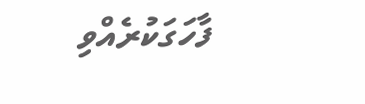ފާހަގަކުރެއްވި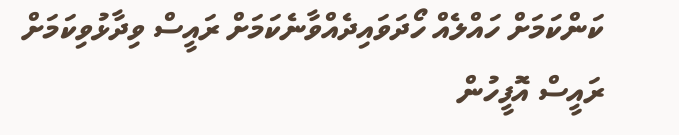ކަންކަމަށް ހައްލެއް ހޯދަވައިދެއްވާނެކަމަށް ރައީސް ވިދާޅުވިކަމަށް ރައީސް އޮފީހުން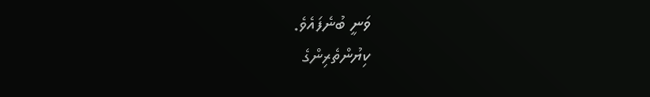ވަނީ ބުނެފައެވެ.
ކިޔުންތެރިންގެ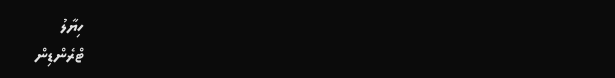ހިޔާލު
ޓްރެންޑިން